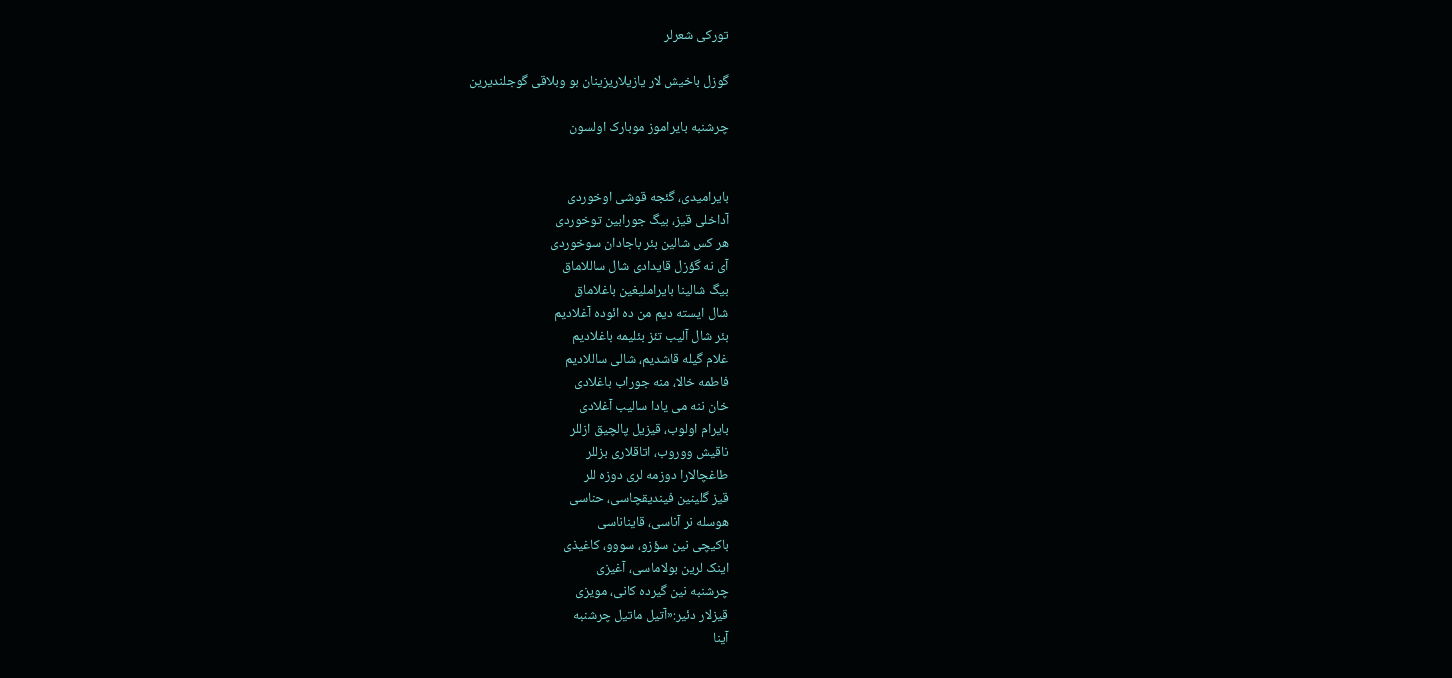تورکی شعرلر

گوزل باخیش لار یازیلاریزینان بو وبلاقی گوجلندیرین

چرشنبه بایراموز موبارک اولسون


بایرامیدی، گئجه قوشی اوخوردی
آداخلی قیز، بیگ جورابین توخوردی
هر کس شالین بئر باجادان سوخوردی
آی نه گؤزل قایدادی شال ساللاماق
بیگ شالینا بایراملیغین باغلاماق
شال ایسته دیم من ده ائوده آغلادیم
بئر شال آلیب تئز بئلیمه باغلادیم
غلام گیله قاشدیم، شالی ساللادیم
فاطمه خالا، منه جوراب باغلادی
خان ننه می یادا سالیب آغلادی
بایرام اولوب، قیزیل پالچیق ازللر
ناقیش ووروب، اتاقلاری بزللر
طاغچالارا دوزمه لری دوزه للر
قیز گلینین فیندیقچاسی، حناسی
هوسله نر آناسی، قایناناسی
باکیچی نین سؤزو، سووو، کاغیذی
اینک لرین بولاماسی، آغیزی
چرشنبه نین گیرده کانی، مویزی
قیزلار دئیر:«آتیل ماتیل چرشنبه
آینا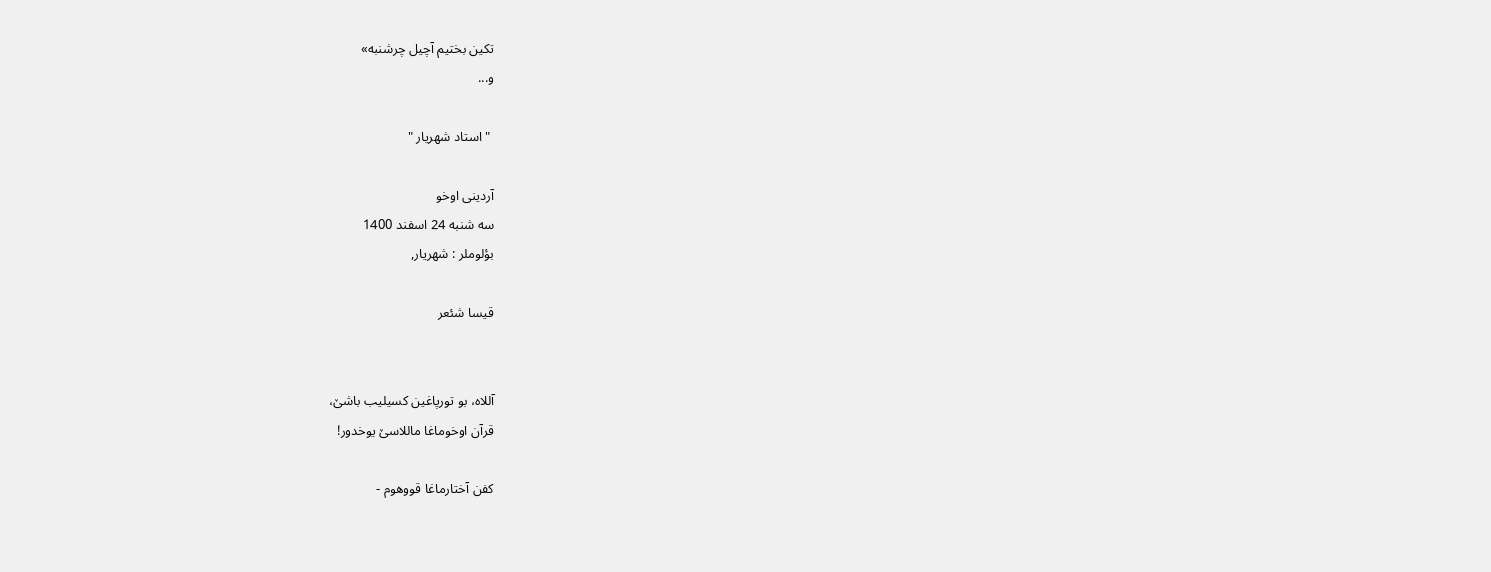تکین بختیم آچیل چرشنبه»
و...

 " استاد شهریار "

آردینی اوخو
سه شنبه 24 اسفند 1400
بؤلوملر : شهریار,

قیسا شئعر


آللاه، بو تورپاغین کسیلیب باشێ،
قرآن اوخوماغا ماللاسێ یوخدور!

کفن آختارماغا قووهوم -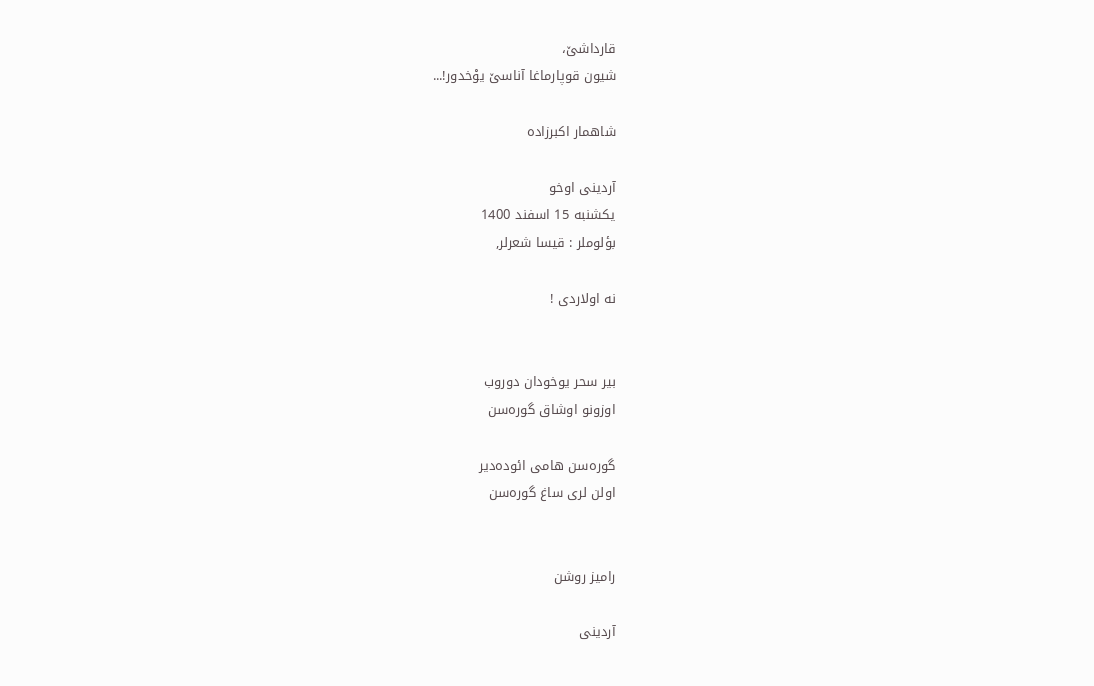قارداشێ،
شیون قوپارماغا آناسێ یوْخدور!...

شاهمار اکبرزاده

آردینی اوخو
یکشنبه 15 اسفند 1400
بؤلوملر : قیسا شعرلر,

نه اولاردی !


بیر سحر یوخودان دوروب
اوزونو اوشاق گوره‌سن

گوره‌سن هامی ائوده‌دیر
اولن لری ساغ گوره‌سن


رامیز روشن

آردینی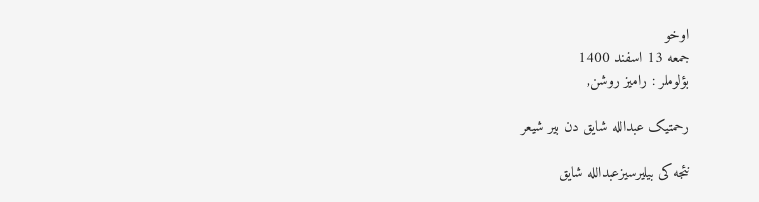اوخو
جمعه 13 اسفند 1400
بؤلوملر : رامیز روشن,

رحمتیک عبدالله شایق دن بیر شیعر

نئجه کی بیلیرسیزعبدالله شایق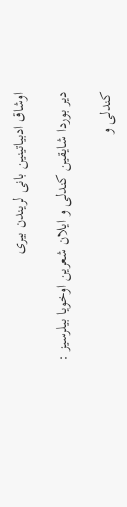اوشاق ادبیاتینین بانی لریندن بیری

دیر بوردا شایقین کندلی و ایلان شعرین اوخویا بیلرسیز :

کندلی و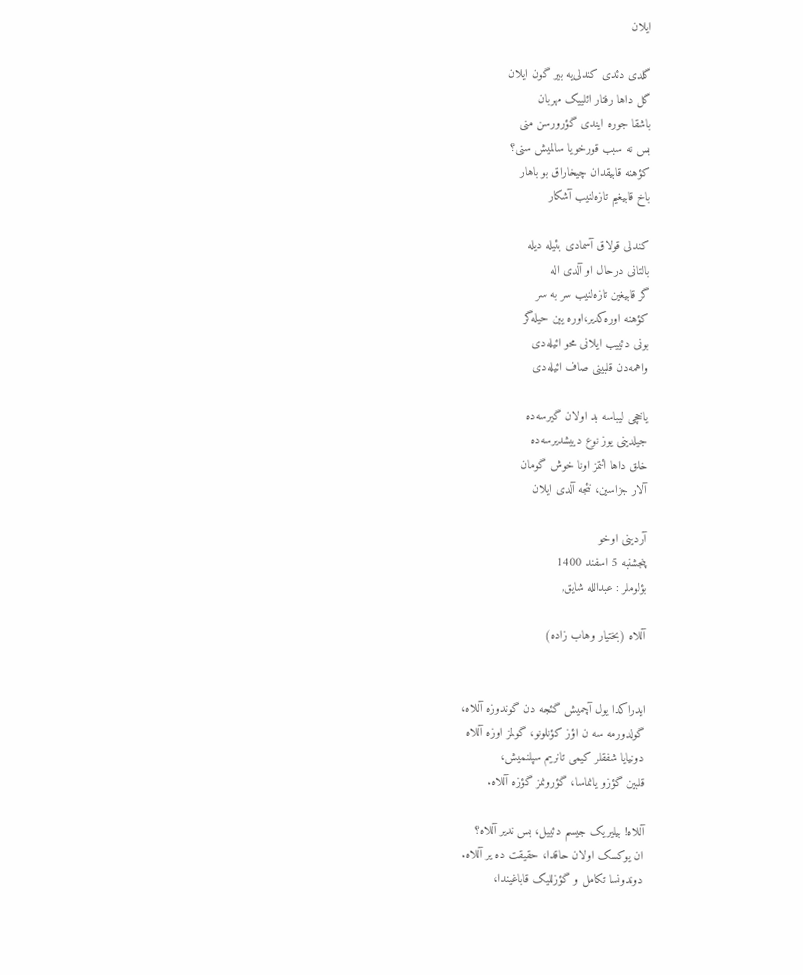ایلان

گلدی دئدی کندلی‌یه بیر گون ایلان
گل داها رفتار ائلییک مهربان
باشقا جوره ایندی گؤرورسن منی
بس نه سبب قورخویا سالمیش سنی؟
کؤهنه قابیقدان چیخاراق بو باهار
باخ قابیغیم تازه‌لنیب آشکار

کندلی قولاق آسمادی بئیله دیله
بالتانی درحال او آلدی اله
گر قابیغین تازه‌لنیب سر به سر
کؤهنه اوره‌کدیر،اوره یین حیله‌گر
بونی دئییب ایلانی محو ائیله‌دی
واهمه‌دن قلبینی صاف ائیله‌دی

یاخچی لیباسه بد اولان گیرسه‌ده
جیلدینی یوز نوع دییشدیرسه‌ده
خلق داها ائتمز اونا خوش گومان
آلار جزاسین، نئجه آلدی ایلان

آردینی اوخو
پنجشنبه 5 اسفند 1400
بؤلوملر : عبدالله شایق,

آللاه (بختیار وهاب زاده)


ایدراکدا یول آچمیش گئجه دن گوندوزه آللاه،
گولدورمه سه ن اؤز کؤنلونو، گولمز اوزه آللاه
دونیایا شفقلر کیمی تانریم سپلنمیش،
قلبین گؤزو یانماسا، گؤرونمز گؤزه آللاه.

آللاه! بیلیریک جیسم دئییل، بس ندیر آللاه؟
ان یوکسک اولان حاقدا، حقیقت ده یر آللاه.
دوندونسا تکامل و گؤزللیک قاباغیندا،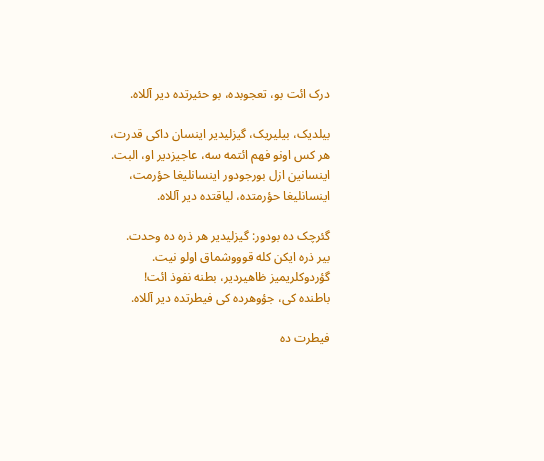درک ائت بو، تعجوبده، بو حئیرتده دیر آللاه.

بیلدیک، بیلیریک، گیزلیدیر اینسان داکی قدرت،
هر کس اونو فهم ائتمه سه، عاجیزدیر او، البت.
اینسانین ازل بورجودور اینسانلیغا حؤرمت،
اینسانلیغا حؤرمتده، لیاقتده دیر آللاه.

گئرچک ده بودور: گیزلیدیر هر ذره ده وحدت.
بیر ذره ایکن کله قوووشماق اولو نیت.
گؤردوکلریمیز ظاهیردیر، بطنه نفوذ ائت!
باطنده کی، جؤوهرده کی فیطرتده دیر آللاه.

فیطرت ده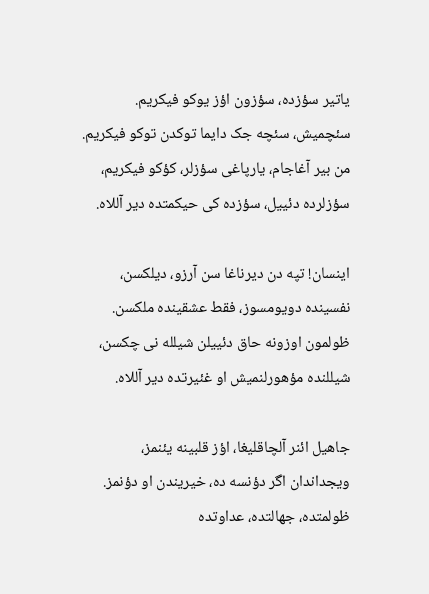یاتیر سؤزده، سؤزون اؤز یوکو فیکریم.
سئچمیش، سئچه جک دایما توکدن توکو فیکریم.
من بیر آغاجام، یارپاغی سؤزلر، کؤکو فیکریم،
سؤزلرده دئییل، سؤزده کی حیکمتده دیر آللاه.

اینسان! تپه دن دیرناغا سن آرزو، دیلکسن،
نفسینده دویومسوز، فقط عشقینده ملکسن.
ظولمون اوزونه حاق دئییلن شیلله نی چکسن،
شیللنده مؤهورلنمیش او غئیرتده دیر آللاه.

جاهیل ائنر آلچاقلیغا، اؤز قلبینه یئنمز،
ویجداندان اگر دؤنسه ده، خیریندن او دؤنمز.
ظولمتده، جهالتده، عداوتده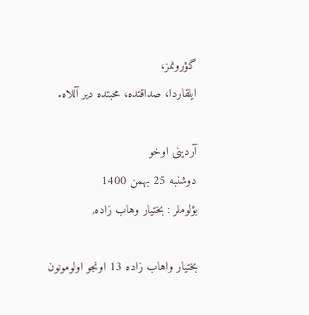گؤرونمز،
ایلقاردا، صداقتده، محبتده دیر آللاه.

آردینی اوخو
دوشنبه 25 بهمن 1400
بؤلوملر : بختیار وهاب زاده,

بختیار واهاب زاده 13 اونجو اولومونون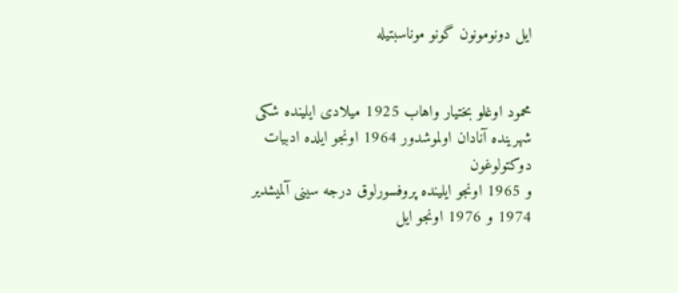ایل دونومونون گونو موناسبتیله


محمود اوغلو بختیار واهاب 1925 میلادی ایلینده شکی
شهرینده آنادان اولموشدور 1964 اونجو ایلده ادبیات دوکتولوغون
و 1965 اونجو ایلینده پروفسورلوق درجه سینی آلمیشدیر
1974 و 1976 اونجو ایل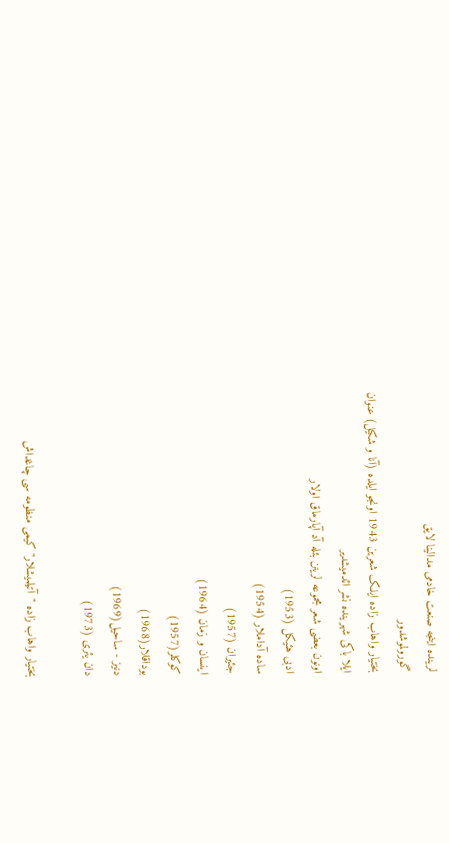لرینده اینجه صنعت خادمی مدالینا لایق
گورولموشدور
بختیار واهاب زاده ایلک شعرین 1943 اونجو ایلده (آنا و شکیل) عنوان
ایلا باکی شهرینده نشر ائدمیشدیر
اونون بعضی شعر مجموعه لرینن بئله آد آپارماق اولار
ادبی هئیکل (1953)
ساده آداملار (1954)
جئیران (1957)
اینسان و زمان (1964)
کوکلر(1957)
بوداقلار(1968)
دنیز - ساحیل(1969)
دان یئری (1973)

بختیار واهاب زاده "آتیلمیشلار" کیمی منظومه سی چاغداش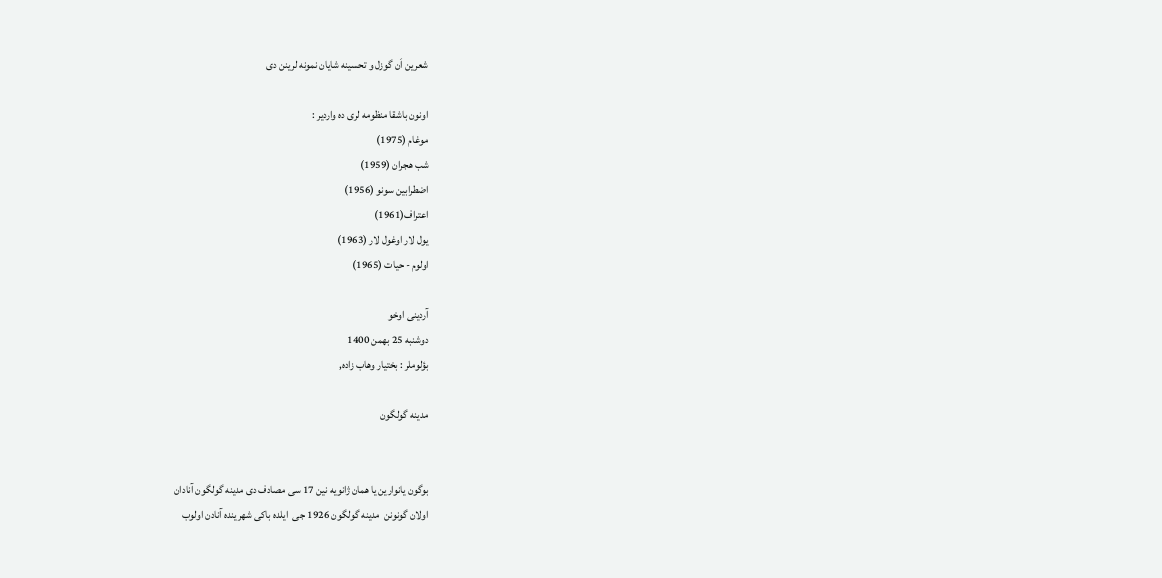شعرین اَن گوزل و تحسینه شایان نمونه لرینن دی

اونون باشقا منظومه لری ده واردیر :
موغام (1975)
شب هجران (1959)
اضطرابین سونو (1956)
اعتراف(1961)
یول لار اوغول لار (1963)
اولوم - حیات (1965)

آردینی اوخو
دوشنبه 25 بهمن 1400
بؤلوملر : بختیار وهاب زاده,

مدینه گولگون


بوگون یانوارین یا همان ژانویه نین 17 سی مصادف دی مدینه گولگون آنادان
اولان گونونن  مدینه گولگون 1926 جی  ایلده باکی شهرینده آنادن اولوب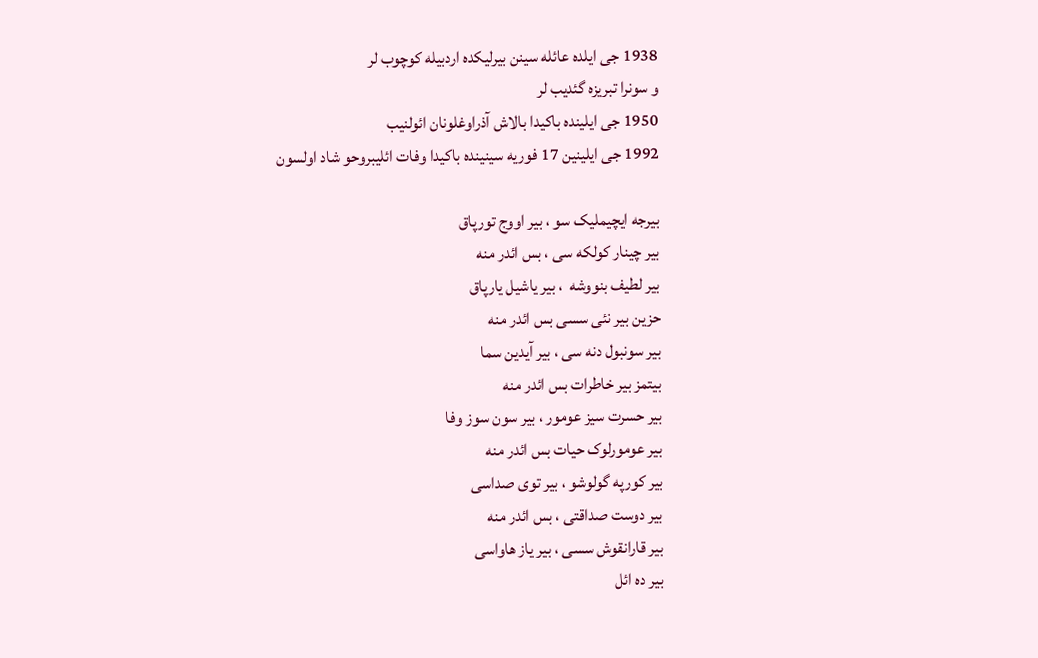1938 جی ایلده عائله سینن بیرلیکده اردبیله کوچوب لر
و سونرا تبریزه گئدیب لر
1950 جی ایلینده باکیدا بالاش آذراوغلونان ائولنیب
1992 جی ایلینین 17 فوریه سینینده باکیدا وفات ائلیبروحو شاد اولسون

بیرجه ایچیملیک سو ، بیر اووج تورپاق
بیر چینار کولکه سی ، بس ائدر منه
بیر لطیف بنووشه  ، بیر یاشیل یارپاق
حزین بیر نئی سسی بس ائدر منه
بیر سونبول دنه سی ، بیر آیدین سما
بیتمز بیر خاطرات بس ائدر منه
بیر حسرت سیز عومور ، بیر سون سوز وفا
بیر عومورلوک حیات بس ائدر منه
بیر کورپه گولوشو ، بیر توی صداسی
بیر دوست صداقتی ، بس ائدر منه
بیر قارانقوش سسی ، بیر یاز هاواسی
بیر ده ائل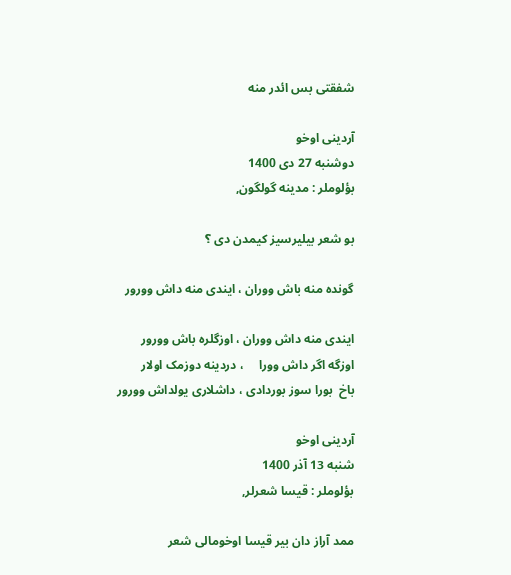شفقتی بس ائدر منه

آردینی اوخو
دوشنبه 27 دی 1400
بؤلوملر : مدینه گولگون,

بو شعر بیلیرسیز کیمدن دی ؟

گونده منه باش ووران ، ایندی منه داش وورور

ایندی منه داش ووران ، اوزگلره باش وورور
اوزگه اگر داش وورا     ، دردینه دوزمک اولار
باخ  بورا سوز بوردادی ، داشلاری یولداش وورور

آردینی اوخو
شنبه 13 آذر 1400
بؤلوملر : قیسا شعرلر,

ممد آراز دان بیر قیسا اوخومالی شعر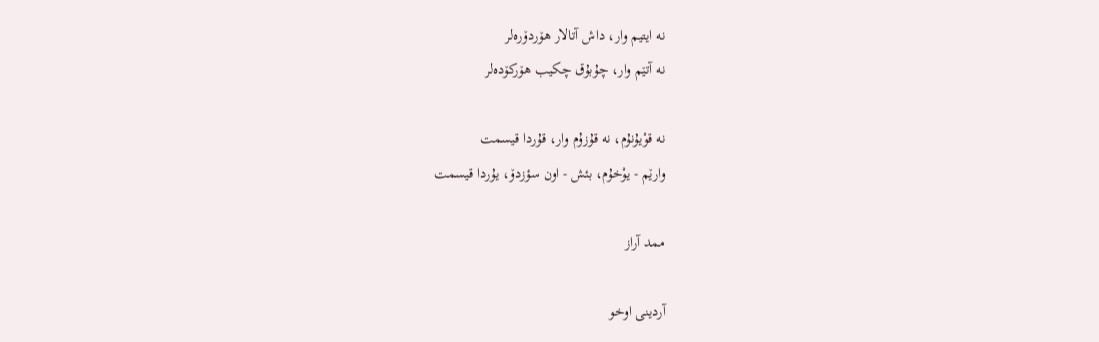نه ایتیم وار، داش آتالار هۆردۆره‌لر
نه آتێم وار، چۇبۇق چکیب هۆرکۆده‌لر

نه قوْیۇنۇم، نه قۇزۇم وار، قۇردا قیسمت
وارێم - یوْخۇم، بئش - اون سؤزدۆ، یۇردا قیسمت

ممد آراز

آردینی اوخو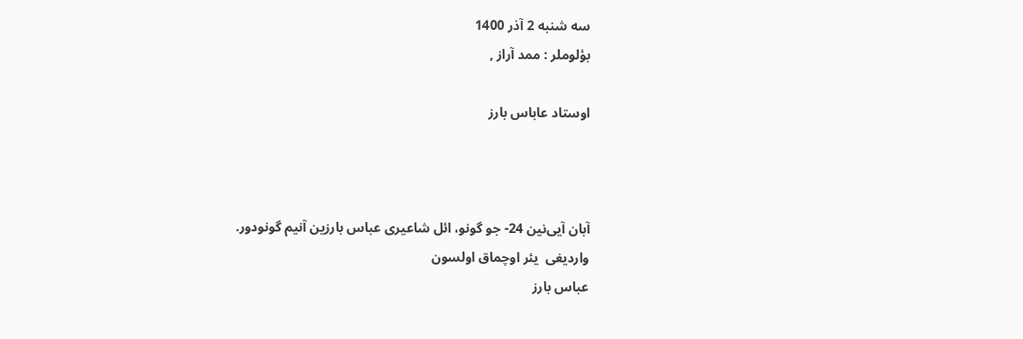سه شنبه 2 آذر 1400
بؤلوملر : ممد آراز ,

اوستاد عاباس بارز



آبان آیی‌نین 24- جو گونو، ائل شاعیری عباس بارزین آنیم گونودور.
واردیغی  یئر اوچماق اولسون
عباس بارز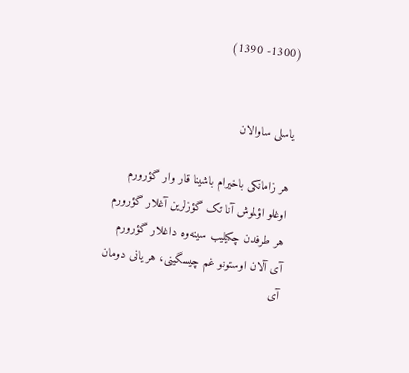(1300- 1390)


یاسلی ساوالان

هر زامانکی باخیرام باشینا قار وار گؤرورم
اوغلو اؤلموش آنا تک گؤزلرین آغلار گؤرورم
هر طرفدن چکیلیب سینه‌وه داغلار گؤرورم
آی آلان اوستونو غم چیسگینی، هر یانی دومان
آی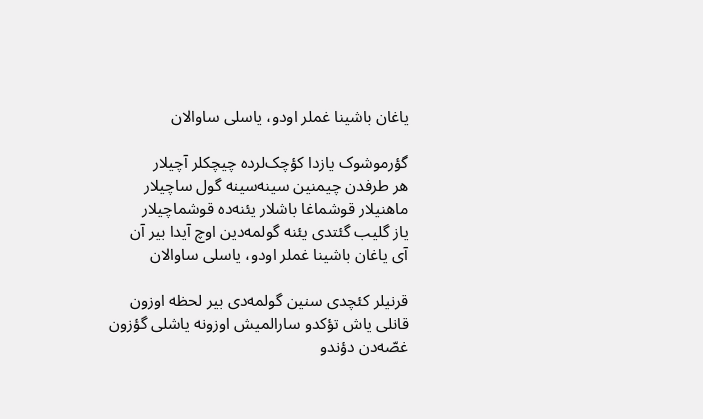یاغان باشینا غملر اودو، یاسلی ساوالان

گؤرموشوک یازدا کؤچک‌لرده چیچکلر آچیلار
هر طرفدن چیمنین سینه‌سینه گول ساچیلار
ماهنیلار قوشماغا باشلار یئنه‌ده قوشماچیلار
یاز گلیب گئتدی یئنه گولمه‌دین اوچ آیدا بیر آن
آی یاغان باشینا غملر اودو، یاسلی ساوالان

قرنیلر کئچدی سنین گولمه‌دی بیر لحظه اوزون
قانلی یاش تؤکدو سارالمیش اوزونه یاشلی گؤزون
غصّه‌دن دؤندو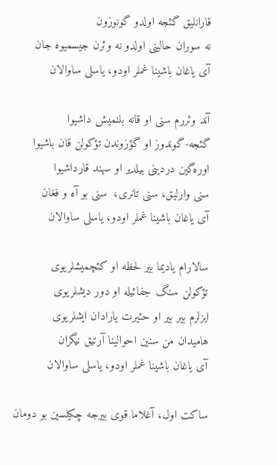قارانلیق گئجه اولدو گونوزون
نه سوران حالینی اولدو نه وئرن جیسمیوه جان
آی یاغان باشینا غملر اودو، یاسلی ساوالان

آند وئررم سنی او قانه بلنمیش داشیوا
گئجه-گوندوز او گؤزوندن تؤکولن قان باشیوا
اوره‌گین دردینی بیلدیر او سهند قارداشیوا
سنی وارلیق، سنی تانری،  سنی بو آه و فغان
آی یاغان باشینا غملر اودو، یاسلی ساوالان

سالارام یادیما بیر لحظه او کئچمیشلریوی
تؤکولن سنگ جفائیله او دور دیشلریوی
ایزلرم بیر بیر او حئیرت یارادان ایشلریوی
هامیدان من سنین احوالینا آرتیق نیگران
آی یاغان باشینا غملر اودو، یاسلی ساوالان

ساکت اول، آغلاما قوی بیرجه چکیلسین بو دومان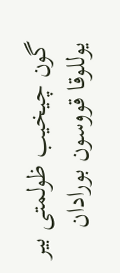گون چیخیب ظولمتی بیر یوللوقا قووسون بورادان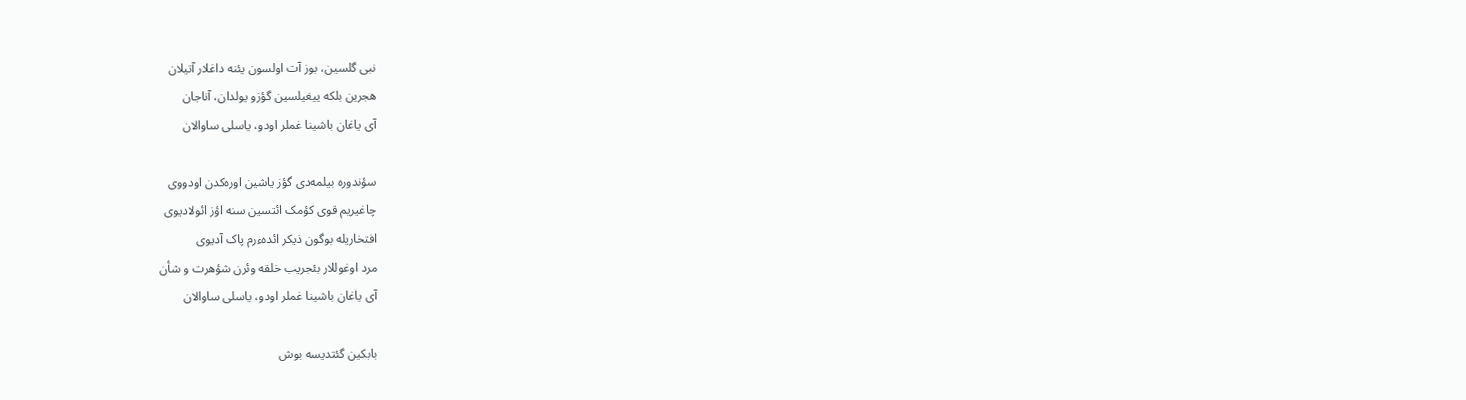نبی گلسین، بوز آت اولسون یئنه داغلار آتیلان
هجرین بلکه ییغیلسین گؤزو یولدان، آناجان
آی یاغان باشینا غملر اودو، یاسلی ساوالان

سؤندوره بیلمه‌دی گؤز یاشین اوره‌کدن اودووی
چاغیریم قوی کؤمک ائتسین سنه اؤز ائولادیوی
افتخاریله بوگون ذیکر ائده‌ءرم پاک آدیوی
مرد اوغوللار بئجریب خلقه وئرن شؤهرت و شأن
آی یاغان باشینا غملر اودو، یاسلی ساوالان

بابکین گئتدیسه بوش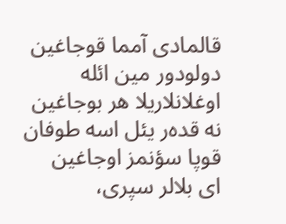قالمادی آمما قوجاغین
دولودور مین ائله اوغلانلاریلا هر بوجاغین
نه قده‌ر یئل اسه طوفان قوپا سؤنمز اوجاغین
ای بلالر سپری،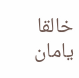خالقا یامان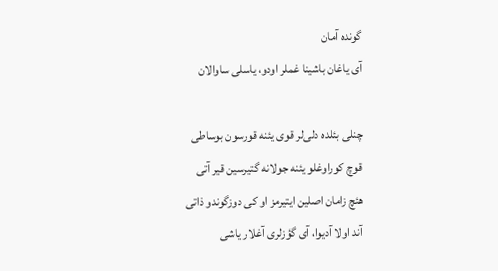گونده آمان
آی یاغان باشینا غملر اودو، یاسلی ساوالان

چنلی بئلده دلی‌لر قوی یئنه قورسون بوساطی
قوچ کوراوغلو یئنه جولانه گتیرسین قیر آتی
هئچ زامان اصلین ایتیرمز او کی دوزگوندو ذاتی
آند اولا آدیوا، آی گؤزلری آغلار یاشی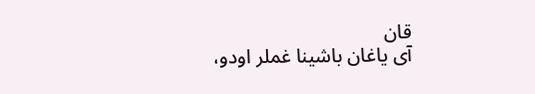قان
آی یاغان باشینا غملر اودو،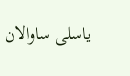یاسلی ساوالان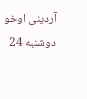آردینی اوخو
دوشنبه 24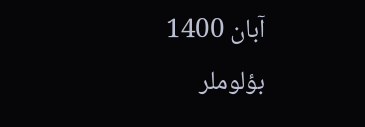آبان 1400
بؤلوملر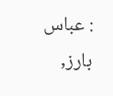: عباس بارز,